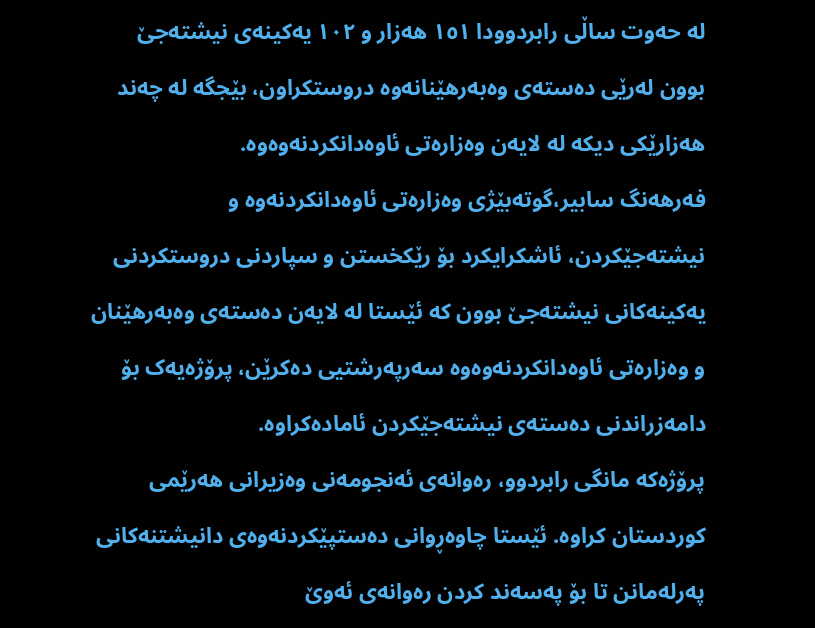لە حەوت ساڵی رابردوودا ١٥١ ھەزار و ١٠٢ یەکینەی نیشتەجێ بوون لەرێی دەستەی وەبەرھێنانەوە دروستکراون، بێجگە لە چەند ھەزارێکی دیکە لە لایەن وەزارەتی ئاوەدانکردنەوەوە.
فەرھەنگ سابیر،گوتەبێژی وەزارەتی ئاوەدانکردنەوە و نیشتەجێکردن، ئاشکرایکرد بۆ رێکخستن و سپاردنی دروستکردنی یەکینەکانی نیشتەجێ بوون کە ئێستا لە لایەن دەستەی وەبەرھێنان و وەزارەتی ئاوەدانکردنەوەوە سەرپەرشتیی دەکرێن، پرۆژەیەک بۆ دامەزراندنی دەستەی نیشتەجێکردن ئامادەکراوە.
پرۆژەکە مانگی رابردوو، رەوانەی ئەنجومەنی وەزیرانی ھەرێمی کوردستان کراوە. ئێستا چاوەڕوانی دەستپێکردنەوەی دانیشتنەکانی پەرلەمانن تا بۆ پەسەند کردن رەوانەی ئەوێ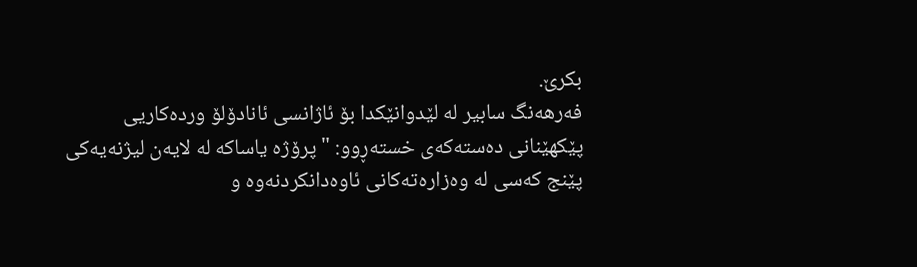بکرێ.
فەرھەنگ سابیر لە لێدوانێکدا بۆ ئاژانسی ئانادۆلۆ وردەکاریی پێکھێنانی دەستەکەی خستەڕوو: "پرۆژە یاساکە لە لایەن لیژنەیەکی پێنج کەسی لە وەزارەتەکانی ئاوەدانکردنەوە و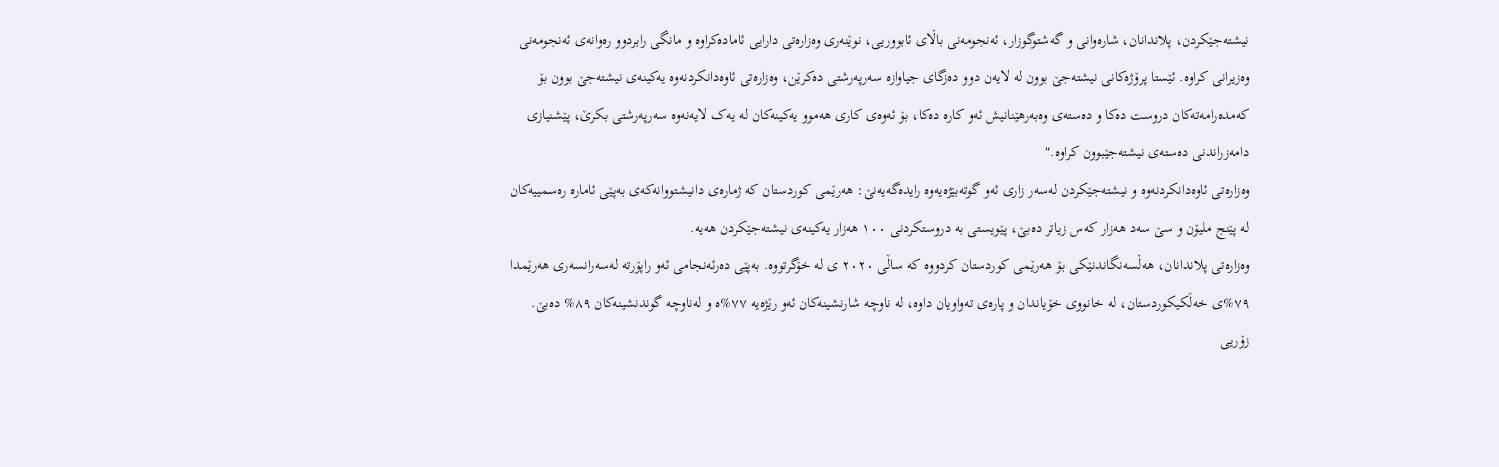نیشتەجێکردن، پلاندانان، شارەوانی و گەشتوگوزار، ئەنجومەنی باڵای ئابووریی، نوێنەری وەزارەتی دارایی ئامادەکراوە و مانگی رابردوو رەوانەی ئەنجومەنی وەزیرانی کراوە. ئێستا پرۆژەکانی نیشتەجێ بوون لە لایەن دوو دەزگای جیاوازە سەرپەرشتی دەکرێن، وەزارەتی ئاوەدانکردنەوە یەکینەی نیشتەجێ بوون بۆ کەمدەرامەتەکان دروست دەکا و دەستەی وەبەرھێنانیش ئەو کارە دەکا، بۆ ئەوەی کاری ھەموو یەکینەکان لە یەک لایەنەوە سەرپەرشتی بکرێ، پێشنیازی دامەزراندنی دەستەی نیشتەجێبوون کراوە."
وەزارەتی ئاوەدانکردنەوە و نیشتەجێکردن لەسەر زاری ئەو گوتەبێژەیەوە رایدەگەیەنێ: ھەرێمی کوردستان کە ژمارەی دانیشتووانەکەی بەپێی ئامارە رەسمییەکان لە پێنج ملیۆن و سێ سەد هەزار کەس زیاتر دەبێ، پێویستی بە دروستکردنی ١٠٠ ھەزار یەکینەی نیشتەجێکردن ھەیە.
وەزارەتی پلاندانان، هەڵسەنگاندنێکی بۆ هەرێمی کوردستان کردووە کە ساڵی ٢٠٢٠ ی لە خۆگرتووە. بەپێی دەرئەنجامی ئەو راپۆرتە لەسەرانسەری ھەرێمدا ٧٩%ی خەڵکیکوردستان، لە خانووی خۆیاندان و پارەی تەواویان داوە، لە ناوچە شارنشینەکان ئەو رێژەیە ٧٧%ە و لەناوچە گوندنشینەکان ٨٩% دەبێ.
زۆریی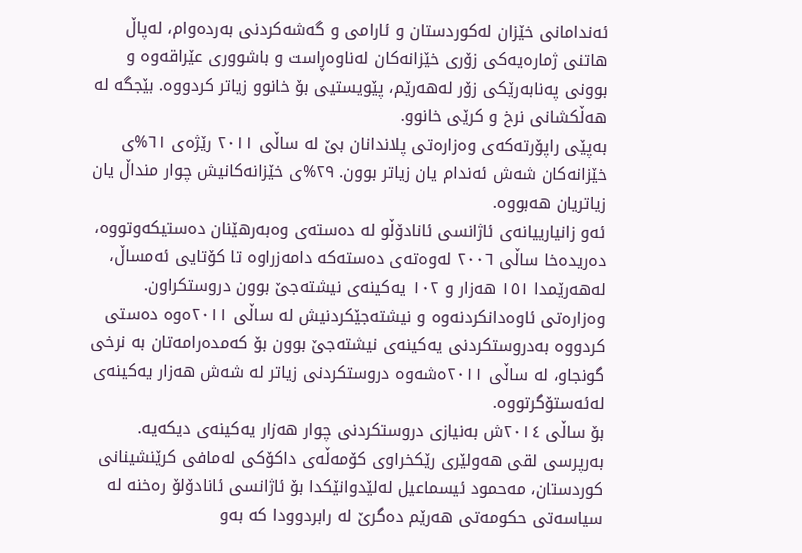ئەندامانی خێزان لەکوردستان و ئارامی و گەشەکردنی بەردەوام، لەپاڵ ھاتنی ژمارەیەکی زۆری خێزانەکان لەناوەڕاست و باشووری عێراقەوە و بوونی پەنابەرێکی زۆر لەھەرێم، پێویستیی بۆ خانوو زیاتر کردووە. بێجگە لە ھەڵکشانی نرخ و کرێی خانوو.
بەپێی راپۆرتەکەی وەزارەتی پلاندانان بێ لە ساڵی ٢٠١١ رێژەی ٦١%ی خێزانەکان شەش ئەندام یان زیاتر بوون. ٢٩%ی خێزانەکانیش چوار منداڵ یان زیاتریان ھەبووە.
ئەو زانیارییانەی ئاژانسی ئانادۆڵو لە دەستەی وەبەرھێنان دەستیکەوتووە، دەریدەخا ساڵی ٢٠٠٦ لەوەتەی دەستەکە دامەزراوە تا کۆتایی ئەمساڵ، لەھەرێمدا ١٥١ ھەزار و ١٠٢ یەکینەی نیشتەجێ بوون دروستکراون.
وەزارەتی ئاوەدانکردنەوە و نیشتەجێکردنیش لە ساڵی ٢٠١١ەوە دەستی کردووە بەدروستکردنی یەکینەی نیشتەجێ بوون بۆ کەمدەرامەتان بە نرخی گونجاو، لە ساڵی ٢٠١١ەشەوە دروستکردنی زیاتر لە شەش ھەزار یەکینەی لەئەستۆگرتووە.
بۆ ساڵی ٢٠١٤ش بەنیازی دروستکردنی چوار ھەزار یەکینەی دیکەیە.
بەرپرسی لقی ھەولێری رێکخراوی کۆمەڵەی داکۆکی لەمافی کرێنشینانی کوردستان، مەحمود ئیسماعیل لەلێدوانێکدا بۆ ئاژانسی ئانادۆلۆ رەخنە لە سیاسەتی حکومەتی ھەرێم دەگرێ لە رابردوودا کە بەو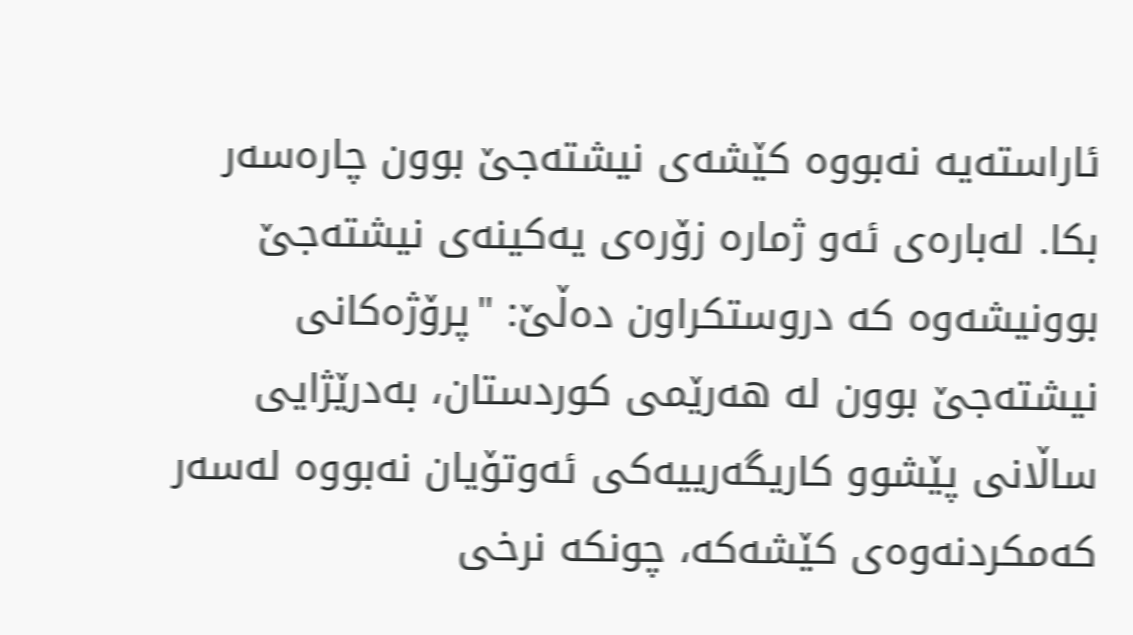ئاراستەیە نەبووە کێشەی نیشتەجێ بوون چارەسەر بکا. لەبارەی ئەو ژمارە زۆرەی یەکینەی نیشتەجێ بوونیشەوە کە دروستکراون دەڵێ: "پرۆژەکانی نیشتەجێ بوون لە ھەرێمی کوردستان، بەدرێژایی ساڵانی پێشوو کاریگەرییەکی ئەوتۆیان نەبووە لەسەر کەمکردنەوەی کێشەکە، چونکە نرخی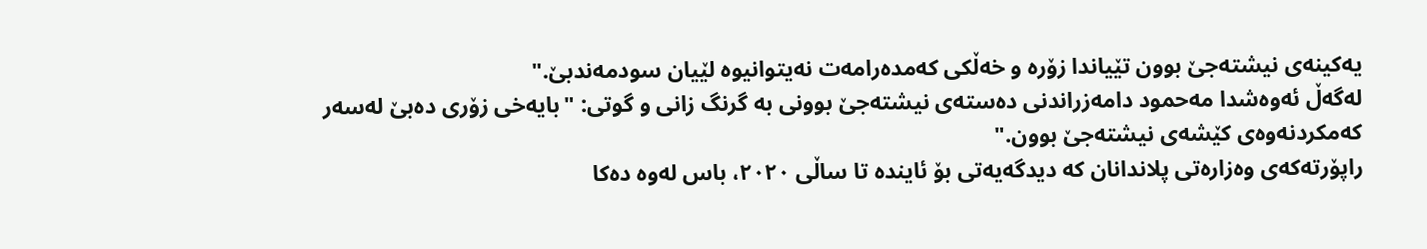یەکینەی نیشتەجێ بوون تێیاندا زۆرە و خەڵکی کەمدەرامەت نەیتوانیوە لێیان سودمەندبێ."
لەگەڵ ئەوەشدا مەحمود دامەزراندنی دەستەی نیشتەجێ بوونی بە گرنگ زانی و گوتی: "بایەخی زۆری دەبێ لەسەر کەمکردنەوەی کێشەی نیشتەجێ بوون."
راپۆرتەکەی وەزارەتی پلاندانان کە دیدگەیەتی بۆ ئایندە تا ساڵی ٢٠٢٠، باس لەوە دەکا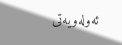ئەولەویەتی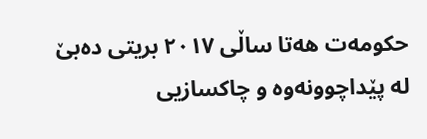حکومەت ھەتا ساڵی ٢٠١٧ بریتی دەبێ لە پێداچوونەوە و چاکسازیی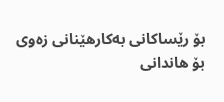بۆ رێساکانی بەکارھێنانی زەوی بۆ ھاندانی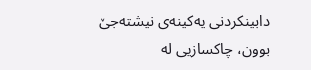دابینکردنی یەکینەی نیشتەجێ بوون، چاکسازیی لە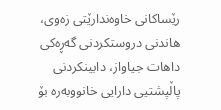رێساکانی خاوەندارێتی زەوی، ھاندنی دروستکردنی گەڕەکی داھات جیاواز، دابینکردنی پاڵپشتیی دارایی خانووبەرە بۆ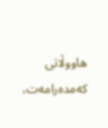ھاووڵاتی کەمدەرامەت،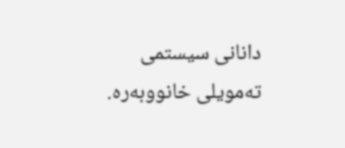دانانی سیستمی تەمویلی خانووبەرە.